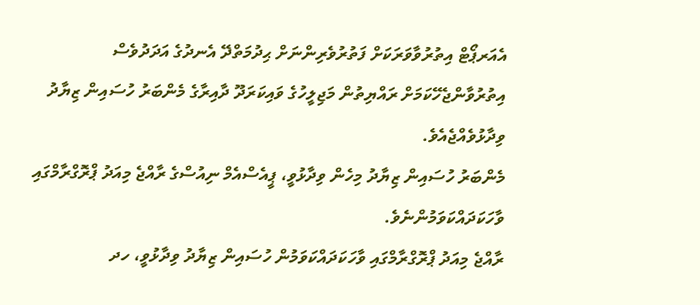އެއަރޕޯޓް އިތުރުވާވަރަކަށް ފަތުރުވެރިންނަށް ޙިދުމަތްދޭ އެނދުގެ އަދަދުވެސް އިތުރުވާންޖެހޭކަމަށް ރައްޔިތުން މަޖިލީހުގެ ވައިކަރަދޫ ދާއިރާގެ މެންބަރު ހުސައިން ޒިޔާދު ވިދާޅުވެއްޖެއެވެ.
މެންބަރު ހުސައިން ޒިޔާދު މިހެން ވިދާޅުވީ، ޕީއެސްއެމް ނިއުސްގެ ރާއްޖެ މިއަދު ޕްރޮގްރާމްގައި ވާހަކަދައްކަވަމުންނެވެ.
ރާއްޖެ މިއަދު ޕްރޮގްރާމްގައި ވާހަކަދައްކަވަމުން ހުސައިން ޒިޔާދު ވިދާޅުވީ، ހދ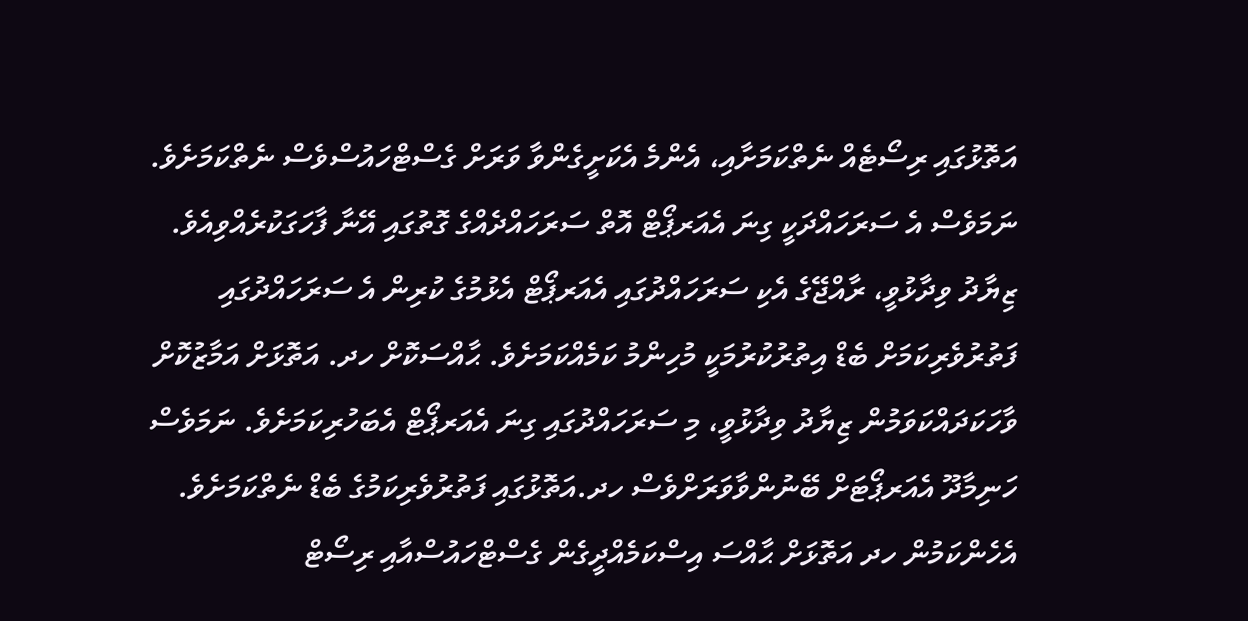އަތޮޅުގައި ރިސޯޓެއް ނެތްކަމަށާއި، އެންމެ އެކަށީގެންވާ ވަރަށް ގެސްޓްހައުސްވެސް ނެތްކަމަށެވެ. ނަމަވެސް އެ ސަރަހައްދަކީ ގިނަ އެއަރޕޯޓް އޮތް ސަރަހައްދެއްގެ ގޮތުގައި އޭނާ ފާހަގަކުރެއްވިއެވެ.
ޒިޔާދު ވިދާޅުވީ، ރާއްޖޭގެ އެކި ސަރަހައްދުގައި އެއަރޕޯޓް އެޅުމުގެ ކުރިން އެ ސަރަހައްދުގައި ފަތުރުވެރިކަމަށް ބެޑް އިތުރުކުރުމަކީ މުހިންމު ކަމެއްކަމަށެވެ. ޙާއްސަކޮށް ހދ. އަތޮޅަށް އަމާޒުކޮށް ވާހަކަދައްކަވަމުން ޒިޔާދު ވިދާޅުވީ، މި ސަރަހައްދުގައި ގިނަ އެއަރޕޯޓް އެބަހުރިކަމަށެވެ. ނަމަވެސް ހަނިމާދޫ އެއަރޕޯޓަށް ބޭނުންވާވަރަށްވެސް ހދ.އަތޮޅުގައި ފަތުރުވެރިކަމުގެ ބެޑް ނެތްކަމަށެވެ. އެހެންކަމުން ހދ އަތޮޅަށް ޙާއްސަ އިސްކަމެއްދީގެން ގެސްޓްހައުސްއާއި ރިސޯޓް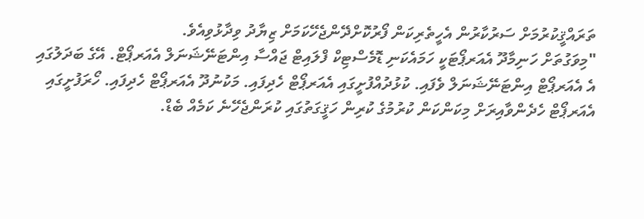ތަރައްޤީކުރުމަށް ސަރުކާރުން އެހީތެރިކަން ފޯރުކޮށްދޭންޖެހޭކަމަށް ޒިޔާދު ވިދާޅުވިއެވެ.
"މިވަގުތަށް ހަނިމާދޫ އެއަރޕޯޓަކީ ހަމައެކަނި ޑޮމެސްޓިކް ފްލައިޓް ޖައްސާ އިންޓަނޭޝަނަލް އެއަރޕޯޓް. އޭގެ ބަދަލުގައި އެ އެއަރޕޯޓް އިންޓަނޭޝަނަލް ވެފައި. ކުޅުދުއްފުށީގައި އެއަރޕޯޓް ހެދިފައި. މަކުނުދޫ އެއަރޕޯޓް ހެދިފައި. ހޯރަފުށީގައި އެއަރޕޯޓް ހެދެންވާއިރަށް މިކަންކަން ކުރުމުގެ ކުރިން ހަޤީގަތުގައި ކުރަންޖެހޭނެ ކަމެއް ބެޑް.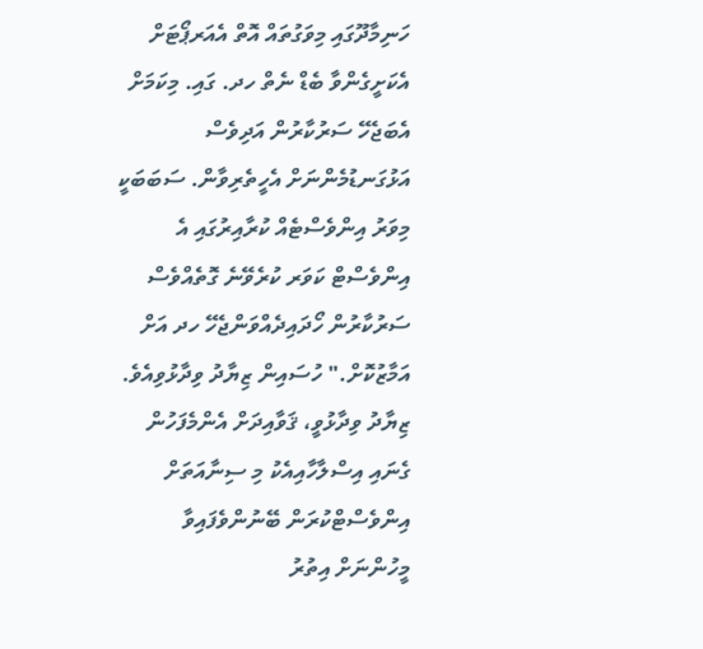ހަނިމާދޫގައި މިވަގުތައް އޮތް އެއަރޕޯޓަށް އެކަށީގެންވާ ބެޑް ނެތް ހދ. ގައި. މިކަމަށް އެބަޖެހޭ ސަރުކާރުން އަދިވެސް އަޅުގަނޑުމެންނަށް އެހީތެރިވާން. ސަބަބަކީ މިވަރު އިންވެސްޓެއް ކުރާއިރުގައި އެ އިންވެސްޓް ކަވަރ ކުރެވޭނެ ގޮތެއްވެސް ސަރުކާރުން ހޯދައިދެއްވަންޖެހޭ ހދ އަށް އަމާޒުކޮށް." ހުސައިން ޒިޔާދު ވިދާޅުވިއެވެ.
ޒިޔާދު ވިދާޅުވީ، ޤަވާއިދަށް އެންމެފަހުން ގެނައި އިސްލާހާއިއެކު މި ސިނާއަތަށް އިންވެސްޓްކުރަން ބޭނުންވެފައިވާ މީހުންނަށް އިތުރު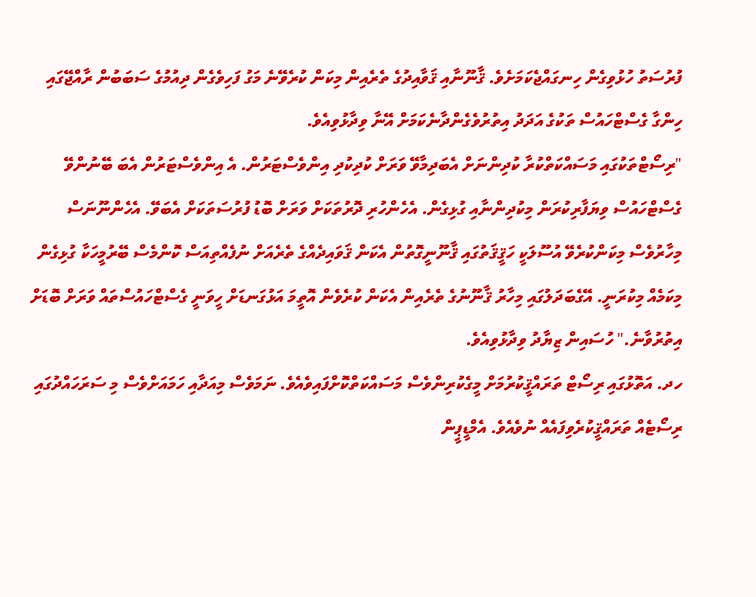ފުރުސަތު ހުޅުވިގެން ހިނގައްޖެކަމަށެވެ. ޤާނޫނާއި ޤަވާއިދުގެ ތެރެއިން މިކަން ކުރެވޭނެ މަގު ފަހިވެގެން ދިއުމުގެ ސަބަބުން ރާއްޖޭގައި ހިންގާ ގެސްޓްހައުސް ތަކުގެ އަދަދު އިތުރުވެގެންދާނެކަމަށް އޭނާ ވިދާޅުވިއެވެ.
"ރިސޯޓްތަކުގައި މަސައްކަތްކުރާ ކުދިންނަށް އެބަދިމާވޭ ވަރަށް ކުދިކުދި އިންވެސްޓަރުން. އެ އިންވެސްޓަރުން އެބަ ބޭނުންވޭ ގެސްޓްހައުސް ވިޔަފާރިކުރަން މިކުދިންނާއި ގުޅިގެން. އެހެންހުރި ދޮރުތަކަށް ވަރަށް ބޮޑު ފުރުސަތަކަށް އެބަވޭ. އެހެންނޫނަސް މިހާރުވެސް މިކަންކުރެވޭ އުސޫލަކީ ހަޤީޤަތުގައި ޤާނޫނީގޮތުން އެކަން ޤަވައިދެއްގެ ތެރެއަށް ނުފެއްތިއަސް ކޮންމެސް ބޭރުމީހަކާ ގުޅިގެން މިކަމެއް މިކުރަނީ. އޭގެބަދަލުގައި މިހާރު ޤާނޫނުގެ ތެރެއިން އެކަން ކުރެވެން އޮތީމަ އަޅުގަނޑަށް ހީވަނީ ގެސްޓްހައުސްތައް ވަރަށް ބޮޑަށް އިތުރުވާނެ." ހުސައިން ޒިޔާދު ވިދާޅުވިއެވެ.
ހދ. އަތޮޅުގައި ރިސޯޓް ތަރައްޤީކުރުމަށް މީގެކުރިންވެސް މަސައްކަތްކޮށްފައިވެއެވެ. ނަމަވެސް މިއަދާއި ހަމައަށްވެސް މި ސަރަހައްދުގައި ރިސޯޓެއް ތަރައްޤީކުރެވިފައެއް ނުވެއެވެ. އެމްޑީޕީން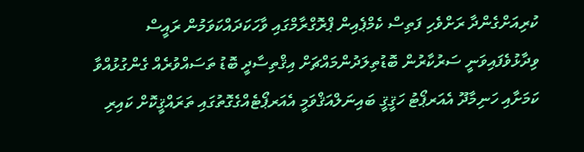ކުރިއަށްގެންދާ ރަށްވެހި ފަތިސް ކެމްޕެއިން ޕްރޮގްރާމްގައި ވާހަކަދައްކަވަމުން ރައީސް ވިދާޅުވެފައިވަނީ ސަރުކާރުން ބޮޑުތިލަދުންމައްޗަށް އިޤްތިސާދީ ބޮޑު ތަސައްވުރެއް ގެންގުޅުއްވާ ކަމަށާއި ހަނިމާދޫ އެއަރޕޯޓު ހަޤީޤީ ބައިނަލްއަޤްވަމީ އެއަރޕޯޓެއްގެގޮތުގައި ތަރައްޤީކޮށް ކައިރި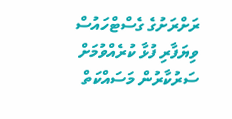ރަށްރަށުގެ ގެސްޓްހައުސް ވިޔަފާރި ފުޅާ ކުރެއްވުމަށް ސަރުކާރުން މަސައްކަތް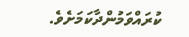ކުރައްވަމުންދާކަމަށެވެ.